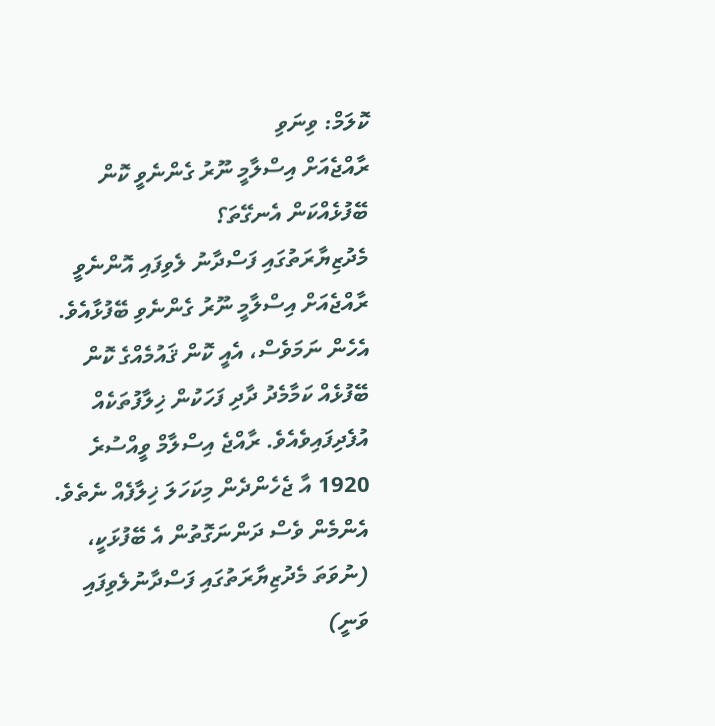ކޮލަމް: ވިނަވި
ރާއްޖެއަށް އިސްލާމީ ނޫރު ގެންނެވީ ކޮން ބޭފުޅެއްކަން އެނގޭތަ؟
މެދުޒިޔާރަތުގައި ފަސްދާނު ލެވިފައި އޮންނެވީ ރާއްޖެއަށް އިސްލާމީ ނޫރު ގެންނެވި ބޭފުޅާއެވެ. އެހެން ނަމަވެސް، އެއީ ކޮން ޤައުމެއްގެ ކޮން ބޭފުޅެއް ކަމާމެދު ދާދި ފަހަކުން ޚިލާފުތަކެއް އުފެދިފައިވެއެވެ. ރާއްޖެ އިސްލާމް ވީއްސުރެ 1920 އާ ޖެހެންދެން މިކަހަލަ ޚިލާފެއް ނެތެވެ. އެންމެން ވެސް ދަންނަގޮތުން އެ ބޭފުޅަކީ، (ނުވަތަ މެދުޒިޔާރަތުގައި ފަސްދާނުލެވިފައި ވަނީ)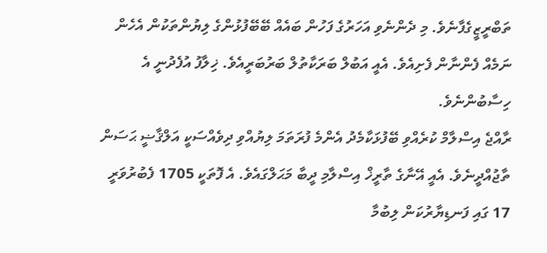ތަބްރީޒީގެފާނެވެ. މި ދެންނެވި އަހަރުގެ ފަހުން ބައެއް ބޭބޭފުޅުންގެ ލިޔުންތަކުން އެހެން ނަމެއް ފެންނާން ފެށިއެވެ. އެއީ އަބުލް ބަރަކާތުލް ބަރުބަރީއެވެ. ޚިލާފު އުފެދުނީ އެ ހިސާބުންނެވެ.
ރާއްޖެ އިސްލާމް ކުރެއްވި ބޭފުޅަކާމެދު އެންމެ ފުރަތަމަ ލިޔުއްވި ދިވެއްސަކީ އަލްޤާޟީ ޙަސަން ތާޖުއްދީނެވެ. އެއީ އޭނާގެ ތާރީޚް އިސްލާމި ދީބާ މަޙަލްގައެވެ. އެ ފޮތަކީ 1705 ފެބުރުވަރީ 17 ގައި ފަނޑިޔާރުކަން ލިބުމާ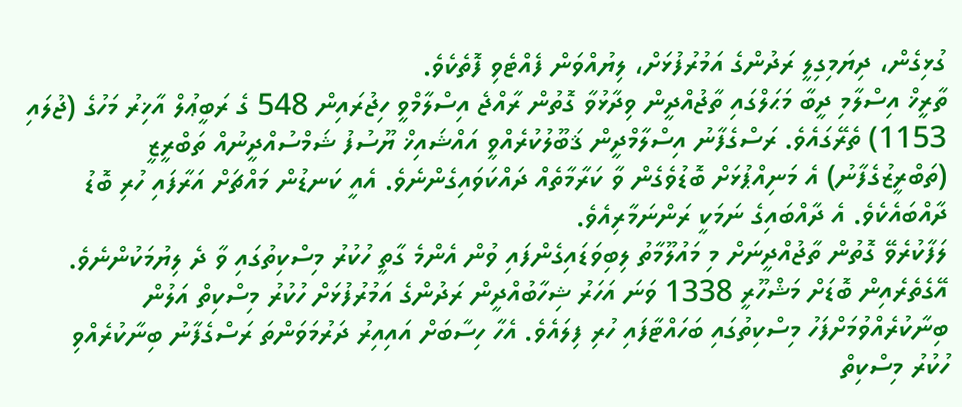ގުޅިގެން، ދިޔަމިގިލީ ރަދުންގެ އަމުރުފުޅަށް، ލިޔުއްވަން ފެއްޓެވި ފޮތެކެވެ.
ތާރީޚް އިސްލާމި ދީބާ މަޙަލްގައި ތާޖުއްދީން ވިދާޅުވާ ގޮތުން ރާއްޖެ އިސްލާމްވީ ހިޖުރައިން 548 ގެ ރަބީޢުލް އާޚިރު މަހުގެ (ޖުލައި 1153) ތެރޭގައެވެ. ރަސްގެފާނު އިސްލާމްދީން ޤަބޫލުކުރެއްވީ އައްޝައިޚް ޔޫސުފު ޝަމްސުއްދީނުއް ތަބްރީޒީ (ތަބްރީޒުގެފާނު) އެ މަނިއްޕުޅަށް ބޮޑުވެގެން ވާ ކަރާމާތެއް ދައްކަވައިގެންނެވެ. އެއީ ކަނޑުން މައްޗަށް އަރާފައި ހުރި ބޮޑު ދާއްބައެކެވެ. އެ ދާއްބައިގެ ނަމަކީ ރަންނަމާރިއެވެ.
ލަފާކުރެވޭ ގޮތުން ތާޖުއްދީނަށް މި މައުލޫމާތު ލިބިވަޑައިގެންފައި ވުން އެންމެ ގާތީ ހުކުރު މިސްކިތުގައި ވާ ދެ ލިޔުމަކުންނެވެ. އޭގެތެރެއިން ބޮޑަށް މަޝްހޫރީ 1338 ވަނަ އަހަރު ޝިހާބުއްދީން ރަދުންގެ އަމުރުފުޅަށް ހުކުރު މިސްކިތް އަލުން ބިނާކުރެއްވުމަށްފަހު މިސްކިތުގައި ބަހައްޓާފައި ހުރި ފިލައެވެ. އެހާ ހިސާބަށް އައިއިރު ދަރުމަވަންތަ ރަސްގެފާނު ބިނާކުރެއްވި ހުކުރު މިސްކިތް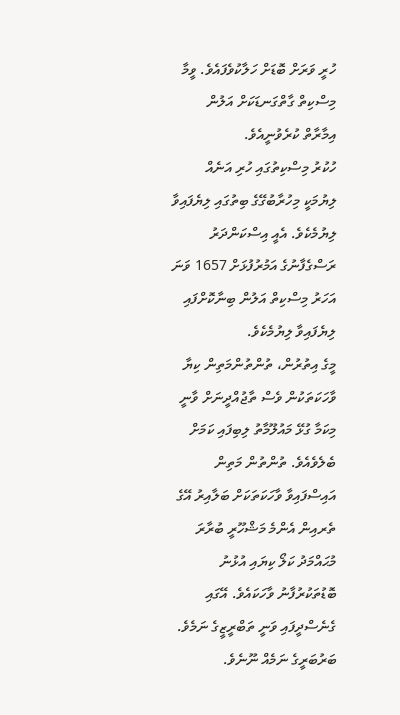ހުރީ ވަރަށް ބޮޑަށް ހަލާކުވެފައެވެ. ވީމާ މިސްކިތް ގާތްގަނޑަކަށް އަލުން އިމާރާތް ކުރެވުނީއެވެ.
ހުކުރު މިސްކިތުގައި ހުރި އަނެއް ލިޔުމަކީ މިހުރާބުގޭގެ ބިތުގައި ލިޔެފައިވާ ލިޔުމެކެވެ. އެއީ އިސްކަންދަރު ރަސްގެފާނުގެ އަމުރުފުޅަށް 1657 ވަނަ އަހަރު މިސްކިތް އަލުން ބިނާކޮށްފައި ލިޔެފައިވާ ލިޔުމެކެވެ.
މީގެ އިތުރުން، ތުންތުންމަތިން ކިޔާ ވާހަކަތަކުން ވެސް ތާޖުއްދީނަށް ވާނީ މިކަމާ ގުޅޭ މައުލޫމާތު ލިބިފައި ކަމަށް ބެލެވެއެވެ. ތުންތުން މަތިން އައިސްފައިވާ ވާހަކަތަކަށް ބަލާއިރު އޭގެ ތެރއިން އެންމެ މަޝްހޫރީ ބުރާރަ މުޙައްމަދު ކަލޯ ކިޔައި އުޅުނު ބޮޑުތަކުރުފާނު ވާހަކައެވެ. އޭގައި ގެނެސްދީފައި ވަނީ ތަބްރީޒީގެ ނަމެވެ. ބަރުބަރީގެ ނަމެއް ނޫނެވެ.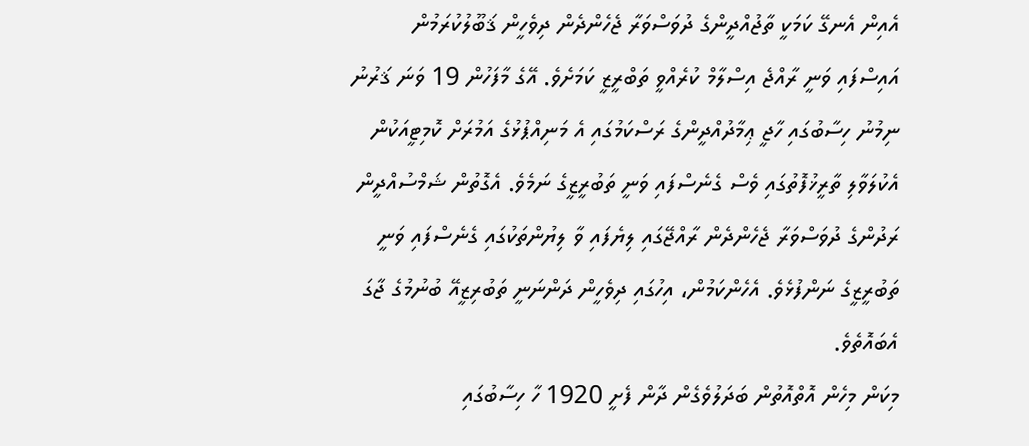އެއިން އެނގޭ ކަމަކީ ތާޖުއްދީންގެ ދުވަސްވަރާ ޖެހެންދެން ދިވެހީން ޤަބޫލުކުރަމުން އައިސްފައި ވަނީ ރާއްޖެ އިސްލާމް ކުރެއްވީ ތަބްރީޒީ ކަމަށެވެ. އޭގެ މާފަހުން 19 ވަނަ ޤަރުނު ނިމުނު ހިސާބުގައި ހާޖީ ޢިމާދުއްދީންގެ ރަސްކަމުގައި އެ މަނިއްޕުޅުގެ އަމުރަށް ކޮމިޓީއަކުން އެކުލަވާލި ތާރީޚުފޮތުގައި ވެސް ގެނެސްފައި ވަނީ ތަބުރީޒީގެ ނަމެވެ. އެގޮތުން ޝަމްސުއްދީން ރަދުންގެ ދުވަސްވަރާ ޖެހެންދެން ރާއްޖޭގައި ލިޔެފައި ވާ ލިޔުންތަކުގައި ގެނެސްފައި ވަނީ ތަބުރީޒީގެ ނަންފުޅެވެ. އެހެންކަމުން، އިހުގައި ދިވެހީން ދަންނަނީ ތަބުރިޒީއޭ ބުނުމުގެ ޖާގަ އެބައޮތެވެ.
މިކަން މިހެން އޮތްއޮތުން ބަދަލުވެގެން ދާން ފެށީ 1920 ހާ ހިސާބުގައި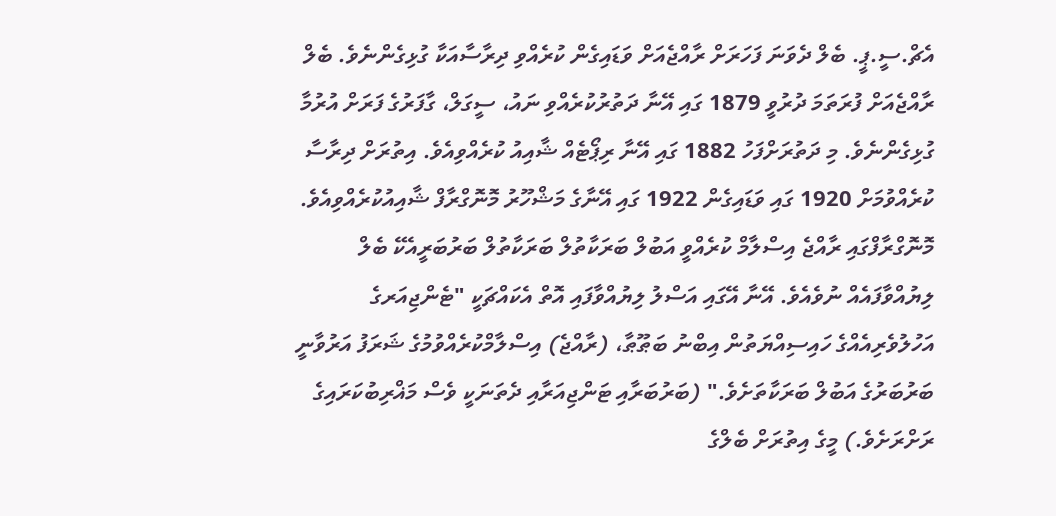އެޗް.ސީ.ޕީ. ބެލް ދެވަނަ ފަހަރަށް ރާއްޖެއަށް ވަޑައިގެން ކުރެއްވި ދިރާސާއަކާ ގުޅިގެންނެވެ. ބެލް ރާއްޖެއަށް ފުރަތަމަ ދުރުވީ 1879 ގައި އޭނާ ދަތުރުކުރެއްވި ނައު، ސީގަލް، ގާފަރުގެ ފަރަށް އުރުމާ ގުޅިގެންނެވެ. މި ދަތުރަށްފަހު 1882 ގައި އޭނާ ރިޕޯޓެއް ޝާއިއު ކުރެއްވިއެވެ. އިތުރަށް ދިރާސާ ކުރެއްވުމަށް 1920 ގައި ވަޑައިގެން 1922 ގައި އޭނާގެ މަޝްހޫރު މޮނޮގްރާފް ޝާއިއުކުރެއްވިއެވެ.
މޮނޮގްރާފްގައި ރާއްޖެ އިސްލާމް ކުރެއްވީ އަބުލް ބަރަކާތުލް ބަރަކާތުލް ބަރުބަރީއެކޭ ބެލް ލިޔުއްވާފައެއް ނުވެއެވެ. އޭނާ އޭގައި އަސްލު ލިޔުއްވާފައި އޮތް އެކައްޗަކީ "ޓެންޖިއަރގެ އަހުލުވެރިއެއްގެ ހައިސިއްޔަތުން އިބްނު ބަޠޫޠާ، (ރާއްޖެ) އިސްލާމްކުރެއްވުމުގެ ޝަރަފު އަރުވާނީ ބަރުބަރުގެ އަބުލް ބަރަކާތަށެވެ." (ބަރުބަރާއި ޓަންޖިއަރާއި ދެތަނަކީ ވެސް މަޣްރިބުކަރައިގެ ރަށްރަށެވެ.) މީގެ އިތުރަށް ބެލްގެ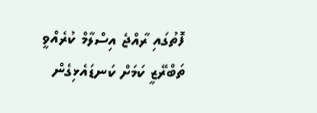ފޮތުގައި ރާއްޖެ އިސްލާމް ކުރެއްވީ ތަބްރޭޒީ ކަމަށް ކަނޑައެޅިގެން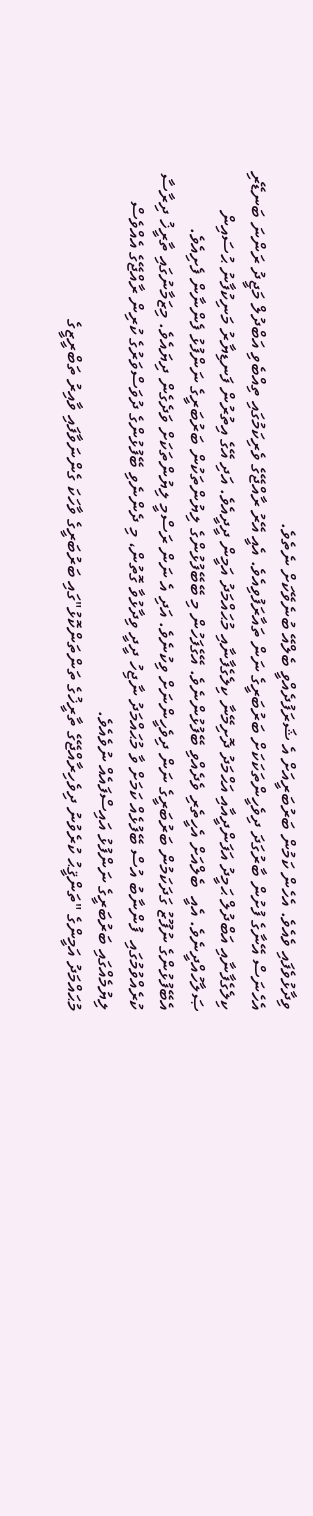ވިދާޅުވެފައި ވެއެވެ. އެހެން ކަމުން ބަރުބަރީއަށް އެ ޝަރަފުދެއްވީ ބެލްއޭ ބުނެވޭކަށް ނެތެވެ.
އެހެނަސް އޭނާގެ ފުށުން ބާރުގަދަ ދިވެހީންތަކަކަށް ބަރުބަރީގެ ނަން ތައާރަފުވިއެވެ. އެއީ އޭރު ރާއްޖޭގެ ވެރިކަމުގައި ތިއްބެވި އަބްދުލް މަޖީދު ރަންނަ ބަނޑޭރި ކިލެގެފާނާއި އަބްދުލް ޙަމީދު އަފަންދީއާއި އަޙްމަދު ދޮށިމޭނާ ކިލެގެފާނާއި މުޙައްމަދު އަމީން ދީދީއެވެ. އަދި އޭގެ އިތުރުން ފަނޑިޔާރު މަނިކުފާނު ޙުސައިން ޞަލާހުއްދީނެވެ. އެއީ  ބެލްއަށް އެހީތެރި ވެދެއްވި ބޭފުޅުންނެވެ. އޭގެފަހުން މި ބޭބޭފުޅުންގެ ލިޔުންތަކުން ބަރުބަރީގެ ނަންފުޅު ފެންނާން ފެށިއެވެ. އެބޭފުޅުންގެ ނުފޫޒު ގަދަކަމުން ބަރުބަރީގެ ނަން ދިވެހީންނަށް ވިކުނެވެ. އަދި އެ ނަން ރަސްމީ ލިޔުންތަކަށް ވަދެގެން ދިޔައެވެ. މިޒަމާނުގައި ތާރީޚު ދިރާސާ ކުރެއްވުމުގައި  ފުންނާބު އުސް ބޭފުޅެއް ކަމަށް ވާ މުޙައްމަދު ނާޖިހު ދީދީ ވިދާޅުވާ ގޮތުން، މި ދެންނެވި ބޭފުޅުންގެ ދުވަސްވަރުގެ ކުރިން ރާއްޖޭގެ އެއްވެސް ލިޔުމެއްގައި ބަރުބަރީގެ ނަންފުޅު އައިސްފައެއް ނުވެއެވެ.
މުޙައްމަދު އަމީންގެ "ތަންޤީޙު ކުރެވުނު ދިވެހިރާއްޖޭގެ ތާރީޚުގެ ތަންތަންކޮޅު"ގައި ބަރުބަރީގެ ވާހަކަ ގެންނަވާފައި ވާއިރު ތަބްރީޒީގެ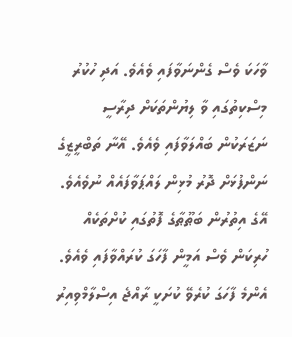ވާހަކަ ވެސް ގެންނަވާފައި ވެއެވެ. އަދި ހުކުރު މިސްކިތުގައި ވާ ލިޔުންތަކަށް ދިރާސީ ނަޒަރަކުން ބައްލަވާފައި ވެއެވެ. އޭނާ ތަބްރީޒީގެ ނަންފުޅަށް ދޮރު މުޅިން ލައްޕަވާފައެއް ނުވެއެވެ.
އޭގެ އިތުރުން ބަޠޫޠާގެ ފޮތުގައި ކުށްތަކެއް ހުރިކަން ވެސް އަމީން ފާހަގަ ކުރައްވާފައި ވެއެވެ. އެންމެ ފާހަގަ ކުރެވޭ ކުށަކީ ރާއްޖެ އިސްލާމްވިއިރު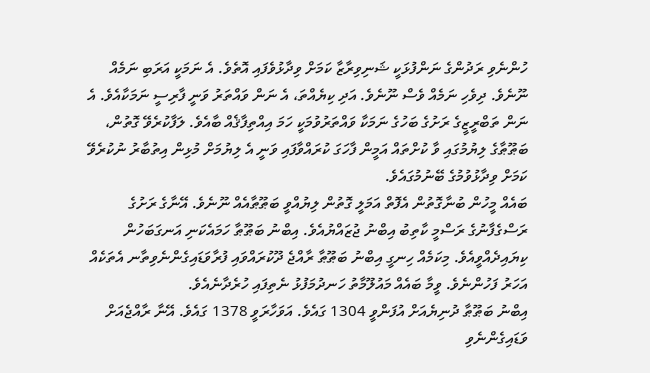ހުންނެވި ރަދުންގެ ނަންފުޅަކީ ޝަނިވިރާޒާ ކަމަށް ވިދާޅުވެފައި އޮތެވެ. އެ ނަމަކީ އަރަބި ނަމެއް ނޫނެވެ. ދިވެހި ނަމެއް ވެސް ނޫނެވެ. އަދި ކިޔެއްތަ، އެ ނަން ވައްތަރު ވަނީ ފާރިސީ ނަމަކާއެވެ. އެ ނަން ތަބްރީޒީގެ ރަށުގެ ބަހުގެ ނަމަކާ ވައްތަރުވުމަކީ ހަމަ އިއްތިފާޤެއް ބާއެވެ. ލަފާކުރެވޭ ގޮތުން، ބަޠޫޠާގެ ލިޔުމުގައި ވާ ކުށްތައް އަމީން ފާހަގަ ކުރައްވާފައި ވަނީ އެ ލިޔުމަށް މުޅިން އިތުބާރު ނުކުރެވޭ ކަމަށް ވިދާޅުވުމުގެ ބޭނުމުގައެވެ.
ބައެއް މީހުން ބުނާގޮތުން އެފޮތް އަމަލީ ގޮތުން ލިޔުއްވީ ބަޠޫޠާއެއް ނޫނެވެ. އޭނާގެ ރަށުގެ ރަސްގެފާނުގެ ރަސްމީ ކާތިބު އިބްނު ޖުޒައްޔުއެވެ. އިބްނު ބަޠޫޠާ ހަމައެކަނި އަނގަބަހުން ކިޔައިދެއްވީއެވެ. މިކަމެއް ހިނގީ އިބްނު ބަޠޫޠާ ރާއްޖެ ދޫކުރައްވައި ފުރާވަޑައިގެންނެވިތާނ އެތަކެއް އަހަރު ފަހުންނެވެ. ވީމާ ބައެއް މައުލޫމާތު ހަނދުމަފުޅު ނެތިފައި ހުރެދާނެއެވެ.
އިބްނު ބަޠޫޠާ ދުނިޔެއަށް އުފަންވީ 1304 ގައެވެ. އަވަހާރަވީ 1378 ގައެވެ. އޭނާ ރާއްޖެއަށް ވަޑައިގެންނެވި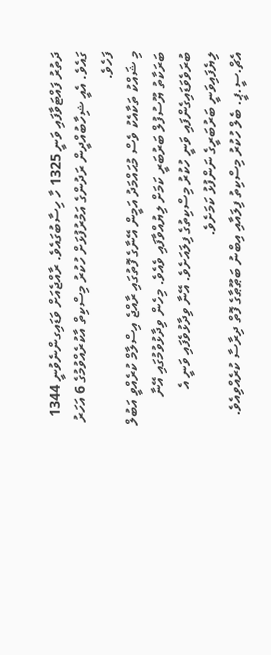ދަތުރު ފައްޓަވާފައި ވަނީ 1325 ހާ ހިސާބުގައެވެ. ރާއްޖެއަށް ވަޑައިގންނެވުނީ 1344 ގައެވެ. އެއީ ޝިހާބުއްދީން ރަދުންގެ އަމުރުފުޅަށް ހުކުރު މިސްކިތް އާކުރެއްވުމުގެ 6 އަހަރު ފަހެވެ.
މި ޝައްކު ތަކާއެކު ވެސް މުޙައްމަދު އަމީން އޭނާގެ ފޮތުގައި ރާއްޖެ އިސްލާމް ކުރެއްވީ އަބުލް ބަރަކާތު ޔޫސުފުލް ބަރުބަރީ ކަމަށް ލިޔުއްވާފައި ވެއެވެ. މިހެން ވިދާޅުވުމުގައި އޭނާ ބުރަވެވަޑައިގެންފައި ވަނީ ހުކުރު މިސްކިތުގެ ފިލައަށެވެ. އޭނާ ވިދާޅުވެފައި ވަނީ އެ ލިޔެފައިވަނީ ބަރުބަރީގެ ނަންފުޅު ކަމަށެވެ.
އެޗް.ސީ.ޕީ. ބެލް ހުކުރު މިސްކިތު ފިލައާއި އިބްނު ބަޠޫޠާގެ ފޮތް ދިރާސާ ކުރެއްވިއެވެ.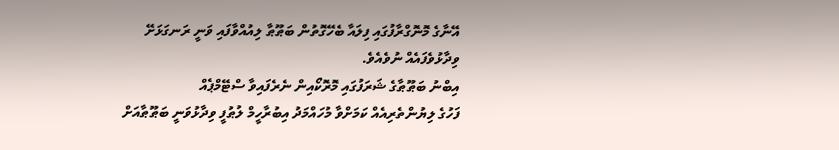އޭނާގެ މޮނޮގްރާފުގައި ފިލައާ ބެހޭގޮތުން ބަޠޫޠާ ލިއުއްވާފައި ވަނީ ރަނގަޅަށޭ ވިދާޅުވެފައެއް ނުވެއެވެ.
އިބްނު ބަޠޫޠާގެ ޝަރަފުގައި މޮރޮކޯއިން ނެރެފައިވާ ސްޓޭމްޕެއް
ފަހުގެ ލިޔުންތެރިއެއް ކަމަށްވާ މުހައްމަދު އިބުރާހީމް ލުޠުފީ ވިދާޅުވަނީ ބަޠޫޠާއަށް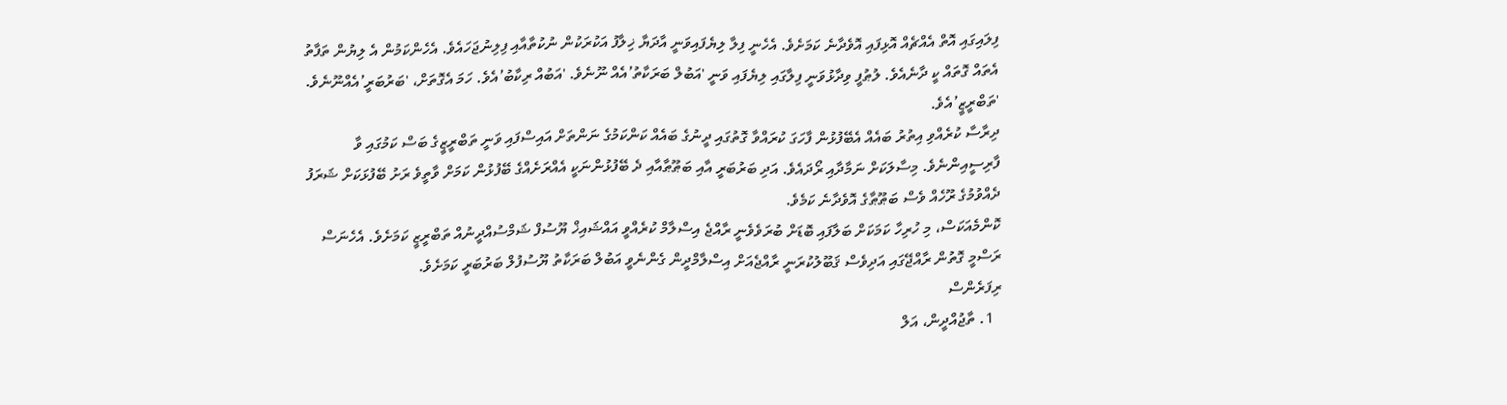ފިލައިގައި އޮތް އެއްޗެއް އޮޅިފައި އޮވެދާނެ ކަމަށެވެ. އެހެނީ ފިލާ ލިޔެފައިވަނީ އާދަޔާ ޚިލާފު އަކުރަކުން ނުކުތާއާއި ފިލިނުޖަހައެވެ. އެހެންކަމުން އެ ލިޔުން ތަފާތު އެތައް ގޮތައް ކީ ދާނެއެވެ. ލުޠުފީ ވިދާޅުވަނީ ފިލާގައި ލިޔެފައި ވަނީ 'އަބުލް ބަރަކާތު’އެއް ނޫނެވެ. 'އަބުއް ރިކާބު’އެވެ. ހަމަ އެގޮތަށް، 'ބަރުބަރީ’އެއްނޫނެވެ. 'ތަބްރީޒީ’އެވެ.
ދިރާސާ ކުރެއްވި އިތުރު ބައެއް އެބޭފުޅުން ފާހަގަ ކުރައްވާ ގޮތުގައި ދީނުގެ ބައެއް ކަންކަމުގެ ނަންތަށް އައިސްފައި ވަނީ ތަބްރީޒީގެ ބަސް ކަމުގައި ވާ ފާރިސީއިންނެވެ. މިސާލަކަށް ނަމާދާއި ރޯދައެވެ. އަދި ބަރުބަރީ އާއި ބަޠޫޠާއާއި ދެ ބޭފުޅުންނަކީ އެއްރަށެއްގެ ބޭފުޅުން ކަމަށް ވާތީވެ ރަށު ބޭފުޅަކަށް ޝަރަފު ދެއްވުމުގެ ރޫހެއް ވެސް ބަޠޫޠާގެ އޮވެދާނެ ކަމެވެ.
ކޮންމެއަކަސް، މި ހުރިހާ ކަމަކަށް ބަލާފައި ބޮޑަށް ބުރަވެވެނީ ރާއްޖެ އިސްލާމް ކުރެއްވީ އައްޝައިޚް ޔޫސުފް ޝަމްސުއްދީނުއް ތަބްރީޒީ ކަމަށެވެ. އެހެނަސް ރަސްމީ ގޮތުން ރާއްޖޭގައި އަދިވެސް ޤަބޫލުކުރަނީ ރާއްޖެއަށް އިސްލާމްދީން ގެންނެވީ އަބުލް ބަރަކާތު ޔޫސުފުލް ބަރުބަރީ ކަމަށެވެ.
ރިފަރެންސް
  1. ތާޖުއްދީން، އަލް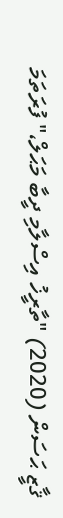ޤާޒީ ޙަސަން (2020) "ތާރީޚު އިސްލާމި ދީބާ މަޙަލް،" ފުރަތަމަ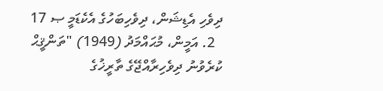ދިވެހި އެޑިޝަން، ދިވެހިބަހުގެ އެކެޑަމީ ޞ 17
  2. އަމީން، މުޙައްމަދު (1949) "ތަންޤީޙް ކުރެވުނު ދިވެހިރާއްޖޭގެ ތާރީޚުގެ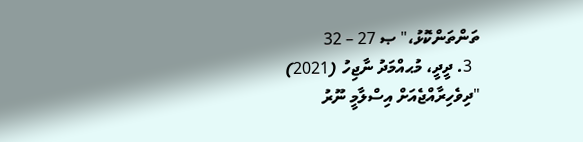ތަންތަންކޮޅު،" ޞ 27 – 32
  3. ދީދީ، މުޙއްމަދު ނާޖިހު (2021) "ދިވެހިރާއްޖެއަށް އިސްލާމީ ނޫރު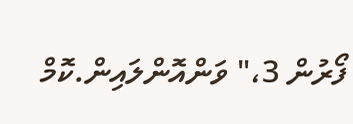ފޯރުން 3،" ވަންއޮންލައިން.ކޮމް